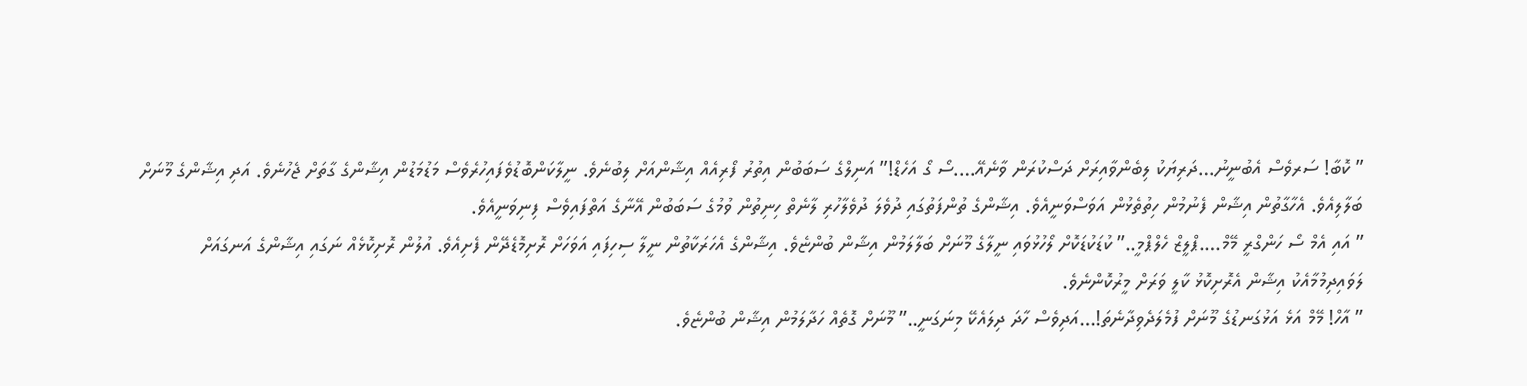” ކޮބާ! ސަރވެސް އެބުނީނު…ދަރިޔަކު ލިބެންވާއިރަށް ދަސްކުރަން ވާނެއޭ….ސޯ ގޯ އަހެޑް!” އަނިލްގެ ސަބަބުން އިތުރު ފޯރިއެއް އިޝާންއަށް ލިބުނެވެ. ނީލާކަންބޮޑުވެފައިހުރެވެސް މަޑުމަޑުން އިޝާންގެ ގާތަށް ޖެހުނެވެ. އަދި އިޝާންގެ މޫނަށް ބަލާލިއެވެ. އެހާގާތުން އިޝާން ފެނުމުން ހިތުތެޅުން އަވަސްވަނީއެވެ. އިޝާންގެ ތުންފަތުގައި ދުވެލަ ދުވެލާހުރި ލާނެތް ހިނިތުން ވުމުގެ ސަބަބުން އޭނާގެ އަތްފައިވެސް ފިނިވަނީއެވެ.
” އައި އެމް ސޯ ހަންގްރީ މޭމް….ޕްލީޒް ހެލްޕްމީ..” ކުޑަކުޑަކޮށް ލޯހުޅުވައި ނީލާގެ މޫނަށް ބަލާލަމުން އިޝާން ބުންޏެވެ. އިޝާންގެ އެހަރަކާތުން ނީލާ ސިހިފައި އަވަހަށް ރޮށިމޮޑެދޭން ފެށިއެވެ. އުލުން ރޮށިކޮޅެއް ނަގައި އިޝާންގެ އަނގައަށް ލަވައިދިމުމާއެކު އިޝާން އެރޮށިކޮޅު ކާލީ ވަރަށް މީރުކޮންނެވެ.
” އާހް! މޭމް އަޅެ އަޅުގަނޑުގެ މޫނަށް ފުމެލަދެވިދާނެތަ!…އަދިވެސް ހާދަ ދިލައެކޭ މިނަގަނީ..” މޫނަށް ގޮތެއް ހަދާލަމުން އިޝާން ބުންޏެވެ.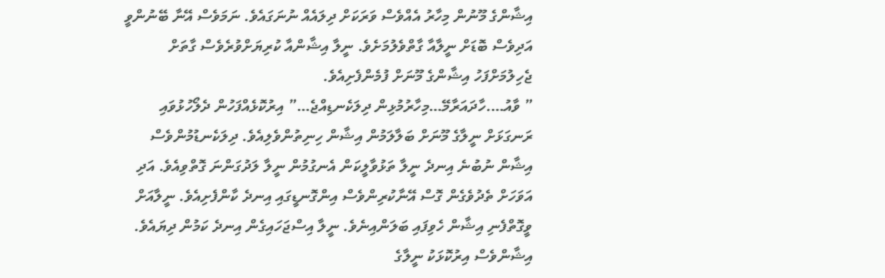އިޝާންގެ މޫނުން މިހާރު އެއްވެސް ވަރަކަށް ދިލައެއް ނުނަގައެވެ. ނަމަވެސް އޭނާ ބޭނުންވީ އަދިވެސް ބޮޑަށް ނީލާއާ ގާތްވެލުމަށެވެ. ނީލާ އިޝާންއާ ކުރިޔަށްވުރެވެސް ގާތަށް ޖެހިލުމަށްފަހު އިޝާންގެ މޫނަށް ފުމެންފެށިއެވެ.
” ވާއު….ހާދައަރާމޭ…މިހާރުމުޅިން ދިލަކެނޑިއްޖެ…” އިރުކޮޅެއްފަހުން ދެލޯހުޅުވައި ރަނގަޅަށް ނީލާގެ މޫނަށް ބަލާލަމުން އިޝާން ހިނިތުންވެލިއެވެ. ދިލަކެނޑުމުންވެސް އިޝާން ނުބުނެ އިނދެ ނީލާ ތަޅުވާލީކަން އެނގުމުން ނީލާ ލަދުގަންނަ ގޮތްވިއެވެ. އަދި އަވަހަށް ތެދުވެގެން ގޮސް އޭނާކުރިންވެސް އިންގޮނޑީގައި އިނދެ ކާންފެށިއެވެ. ނީލާއަށް ވީގޮތްފެނި އިޝާން ހެވިފައި ބަލަންއިނެވެ. ނީލާ އިސްޖަހައިގެން އިނދެ ކަމުން ދިޔައެވެ. އިޝާންވެސް އިރުކޮޅަކު ނީލާގެ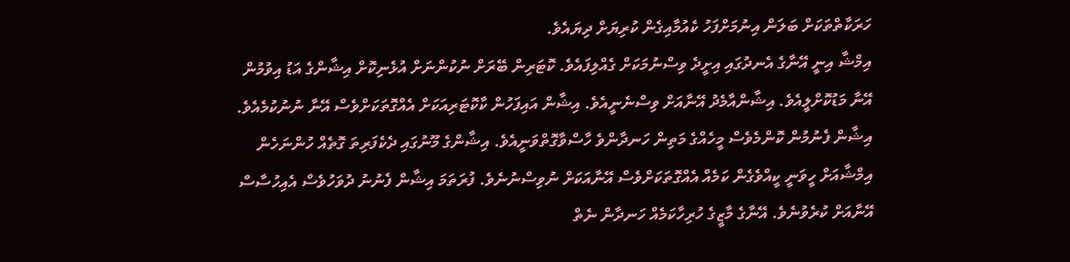ހަރަކާތްތަކަށް ބަލަން އިނުމަށްފަހު ކެއުމާއިގެން ކުރިޔަށް ދިޔައެވެ.
އިމްޝާ އިނީ އޭނާގެ އެނދުގައި އިށީދެ ވިސްނުމަކަށް ގެއްލިފައެވެ. ކޮޓަރިން ބޭރަށް ނުކުންނަށް އުޅެނިކޮށް އިޝާންގެ އަޑު އިވުމުން އޭނާ މަޑުކޮށްލީއެވެ. އިޝާންއާމެދު އޭނާއަށް ވިސްނެނީއެވެ. އިޝާން އައިފަހުން ކާކޮޓަރިއަކަށް އެއްގޮތަކަށްވެސް އޭނާ ނުނުކުމެއެވެ. އިޝާން ފެނުމުން ކޮންމެވެސް މީހެއްގެ މަތިން ހަނދާންވެ ހާސްވާގޮތްވަނީއެވެ. އިޝާންގެ މޫނުގައި ދެކެފަރިތަ ގޮތެއް ހުންނަހެން އިމްޝާއަށް ހީވަނީ ކީއްވެގެން ކަމެއް އެއްގޮތަކަށްވެސް އޭނާއަކަށް ނުވިސްނުނެވެ. ފުރަތަމަ އިޝާން ފެނުނު ދުވަހުވެސް އެއިހުސާސް އޭނާއަށް ކުރެވުނެވެ. އޭނާގެ މާޒީގެ ހުރިހާކަމެއް ހަނދާން ނެތް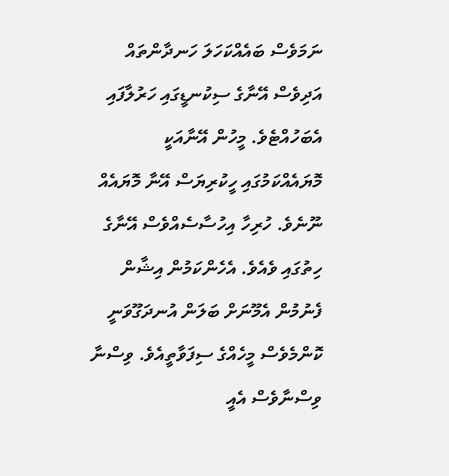ނަމަވެސް ބައެއްކަހަލަ ހަނދާންތައް އަދިވެސް އޭނާގެ ސިކުނޑީގައި ހަރުލާފައި އެބަހުއްޓެވެ. މީހުން އޭނާއަކީ މޮޔައެއްކަމުގައި ހީކުރިޔަސް އޭނާ މޮޔައެއް ނޫނެވެ. ހުރިހާ އިހުސާސެއްވެސް އޭނާގެ ހިތުގައި ވެއެވެ. އެހެންކަމުން އިޝާން ފެނުމުން އެމޫނަށް ބަލަން އުނދަގޫވަނީ ކޮންމެވެސް މީހެއްގެ ސިފަވާތީއެވެ. ވިސްނާ ވިސްނާވެސް އެއީ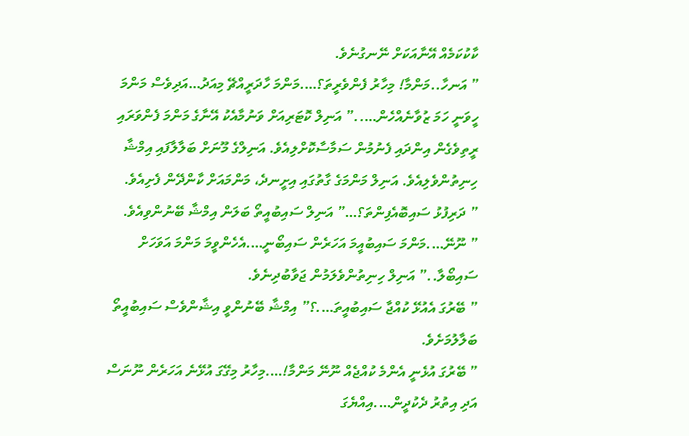ކާކުކަމެއް އޭނާއަކަށް ނޭނގުނެވެ.
” އަނހާ..މަންމާ! މިހާރު ފެންވެރީތަ؟….މަންމަ ހާދަރީއްޗޭ މިއަދު…އަދިވެސް މަންމަ ހީވަނީ ހަމަ ޒުވާނެއްހެން…..” އަނިލް ކޮޓަރިއަށް ވަނުމާއެކު އޭނާގެ މަންމަ ފެންވަރައި ރީތިވެގެން އިންދައި ފެނުމުން ސަމާސާކޮށްލިއެވެ. އަނިލްގެ މޫނަށް ބަލާލާފައި އިމްޝާ ހިނިތުންވެލިއެވެ. އަނިލް މަންމަގެ ގާތުގައި އިށީނދެ، މަންމައަށް ކާންދޭން ފެށިއެވެ.
” ދަރިފުޅު ސައިބޮއެފިންތަ؟…” އަނިލް ސައިބުއީތޯ ބަލަން އިމްޝާ ބޭނުންވިއެވެ.
” ނޫނޭ….މަންމަ ސައިބުއީމަ އަހަރެން ސައިބޯނީ….އެހެންވީމަ މަންމަ އަވަހަށް ސައިބޯލާ..” އަނިލް ހިނިތުންވެލަމުން ޖަވާބުދިނެވެ.
” ބޭރުގަ އެއުޅޭ ކުއްޖާ ސައިބުއީތަ….؟” އިމްޝާ ބޭނުންވީ އިޝާންވެސް ސައިބުއީތޯ ބަލާލުމަށެވެ.
” ބޭރުގަ އުޅެނީ އެންމެ ކުއްޖެއް ނޫނޭ މަންމާ!….މިހާރު މިގޭގަ އުޅޭނެ އަހަރެން ނޫނަސް އަދި އިތުރު ދެކުދީން….އިއްޔެގަ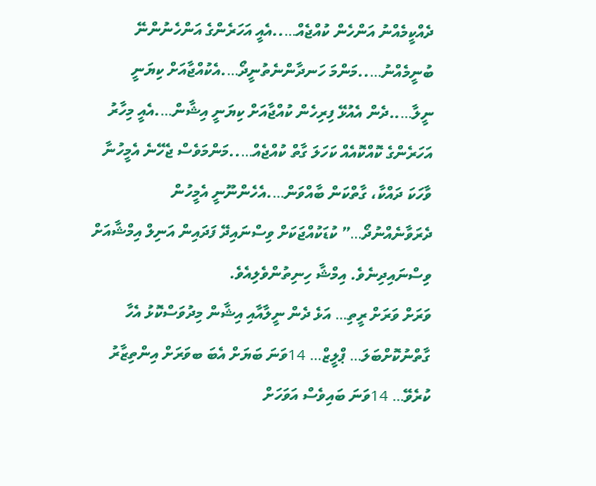ދެއްކީމެއްނު އަންހެން ކުއްޖެއް…..އެއީ އަހަރެންގެ އަންހެނުންނޭ ބުނީމެއްނު…..މަންމަ ހަނދާންނެތުނީދޯ….އެކުއްޖާއަށް ކިޔަނީ ނީލާ…..ދެން އެއުޅޭ ފިރިހެން ކުއްޖާއަށް ކިޔަނީ އިޝާން….އެއީ މިހާރު އަހަރެންގެ ކޮއްކޮއެއް ކަހަލަ ގާތް ކުއްޖެއް…..މަންމަވެސް ޖެހޭނެ އެމީހުނާ ވާހަކަ ދައްކާ، ގާތްކަން ބާއްވަން….އެހެންނޫނީ އެމީހުން ދެރަވާނެއްނުދޯ…” ކުޑަކުއްޖަކަށް ވިސްނައިދޭ ފަދައިން އަނިލް އިމްޝާއަށް ވިސްނައިދިނެވެ. އިމްޝާ ހިނިތުންވެލިއެވެ.
ވަރަށް ވަރަށް ރީތި… އަޅެ ދެން ނީލާއާއި އިޝާން މިދުވަސްކޮޅު އެހާ ގާތްނުކޮށްބަލަ… ޕްލީޒް… 14ވަނަ ބަޔަށް އެބަ ބވަރަށް އިންތިޒާރު ކުރެވޭ… 14ވަނަ ބައިވެސް އަވަހަށް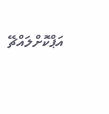އަޕްކޮށްލައްޗޭ